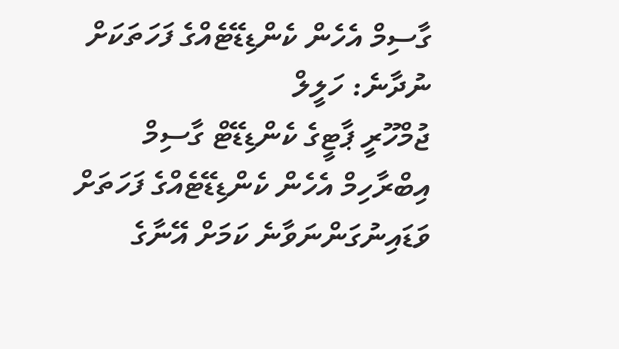ގާސިމް އެހެން ކެންޑިޑޭޓެއްގެ ފަހަތަކަށް ނުދާނެ: ހަލީލް
ޖުމްހޫރީ ޕާޓީގެ ކެންޑިޑޭޓް ގާސިމް އިބްރާހިމް އެހެން ކެންޑިޑޭޓެއްގެ ފަހަތަށް ވަޑައިނުގަންނަވާނެ ކަމަށް އޭނާގެ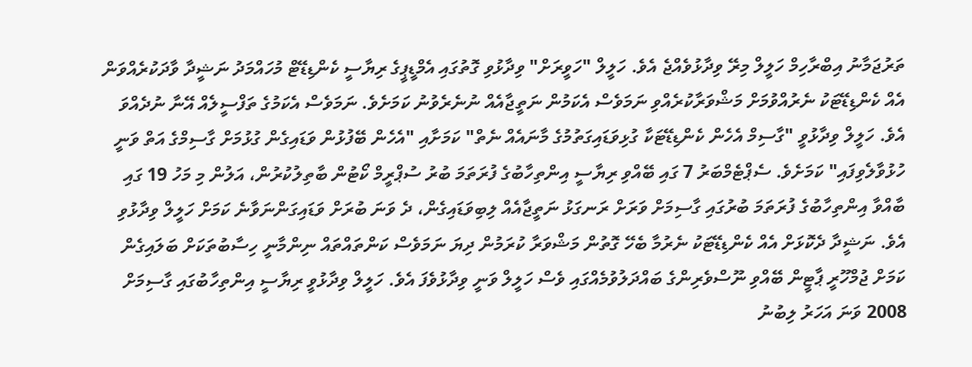ތަރުޖަމާނު އިބްރާހިމް ހަލީލް މިރޭ ވިދާޅުވެއްޖެ އެވެ. ހަލީލް "ހަވީރަށް" ވިދާޅުވި ގޮތުގައި އެމްޑީޕީގެ ރިޔާސީ ކެންޑިޑޭޓް މުހައްމަދު ނަޝީދާ ވާދަކުރެއްވަން އެއް ކެންޑިޑޭޓަކު ނެރުއްވުމަށް މަޝްވަރާކުރެއްވި ނަމަވެސް އެކަމުން ނަތީޖާއެއް ނުނެރެވުނު ކަމަށެވެ. ނަމަވެސް އެކަމުގެ ތަފްސީލެއް އޭނާ ނުދެއްވަ އެވެ. ހަލީލް ވިދާޅުވީ "ގާސިމް އެހެން ކެންޑިޑޭޓަކާ ގުޅިވަޑައިގަތުމުގެ މާނައެއް ނެތް" ކަމަށާއި "އެހެން ބޭފުޅުން ވަޑައިގެން ގުޅުމަށް ގާސިމްގެ އަތް ވަނީ ހުޅުވާލެވިފައި" ކަމަށެވެ. ސެޕްޓެމްބަރު 7 ގައި ބޭއްވި ރިޔާސީ އިންތިހާބުގެ ފުރަތަމަ ބުރު ސުޕްރީމް ކޯޓުން ބާތިލުކުރުން، އަލުން މި މަހު 19 ގައި ބާއްވާ އިންތިހާބުގެ ފުރަތަމަ ބުރުގައި ގާސިމަށް ވަރަށް ރަނގަޅު ނަތީޖާއެއް ލިބިވަޑައިގެން، ދެ ވަނަ ބުރަށް ވަޑައިގަންނަވާނެ ކަމަށް ހަލީލް ވިދާޅުވި އެވެ. ނަޝީދާ ދެކޮޅަށް އެއް ކެންޑިޑޭޓަކު ނެރުމާ ބެހޭ ގޮތުން މަޝްވަރާ ކުރަމުން ދިޔަ ނަމަވެސް ކަންތައްތައް ނިންމާނީ ހިސާބުތަކަށް ބަލައިގެން ކަމަށް ޖުމްހޫރީ ޕާޓީން ބޭއްވި ނޫސްވެރިންގެ ބައްދަލުވުމެއްގައި ވެސް ހަލީލް ވަނީ ވިދާޅުވެފަ އެވެ. ހަލީލް ވިދާޅުވީ ރިޔާސީ އިންތިހާބުގައި ގާސިމަށް 2008 ވަނަ އަހަރު ލިބުނު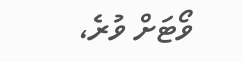ވޯޓަށް ވުރެ،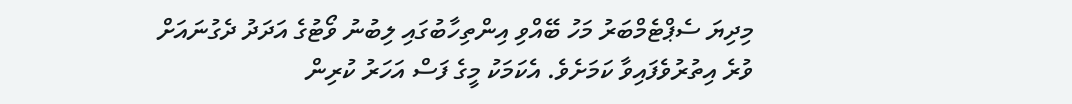މިދިޔަ ސެޕްޓެމްބަރު މަހު ބޭއްވި އިންތިހާބުގައި ލިބުނު ވޯޓުގެ އަދަދު ދެގުނައަށް ވުރެ އިތުރުވެފައިވާ ކަމަށެވެ. އެކަމަކު މީގެ ފަސް އަހަރު ކުރިން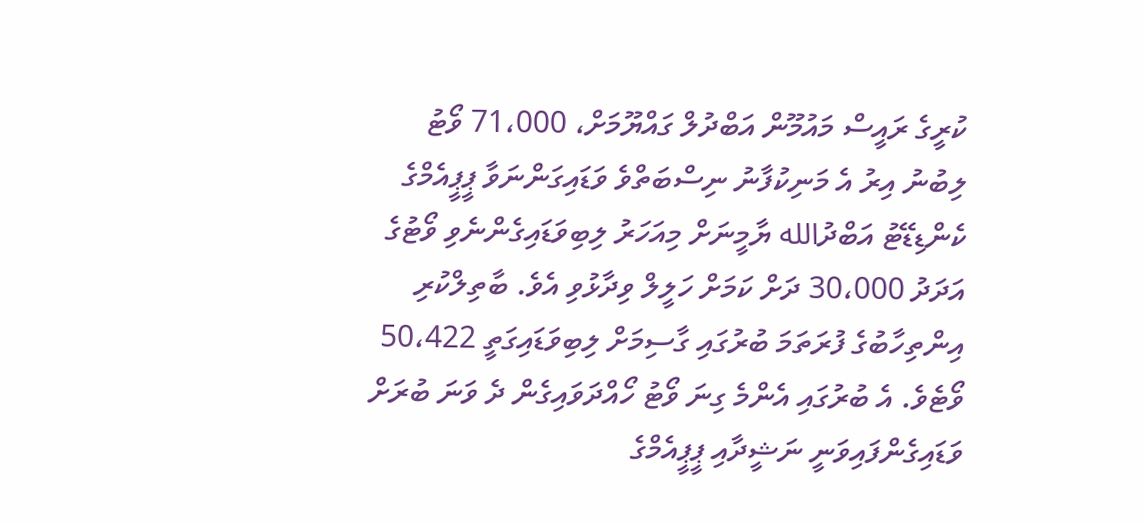ކުރީގެ ރައީސް މައުމޫން އަބްދުލް ގައްޔޫމަށް، 71،000 ވޯޓު ލިބުނު އިރު އެ މަނިކުފާނު ނިސްބަތްވެ ވަޑައިގަންނަވާ ޕީޕީއެމްގެ ކެންޑިޑޭޓު އަބްދުالله ޔާމީނަށް މިއަހަރު ލިބިވަޑައިގެންނެވި ވޯޓުގެ އަދަދު 30،000 ދަށް ކަމަށް ހަލީލް ވިދާޅުވި އެވެ. ބާތިލްކުރި އިންތިހާބުގެ ފުރަތަމަ ބުރުގައި ގާސިމަށް ލިބިވަޑައިގަތީ 50،422 ވޯޓެވެ. އެ ބުރުގައި އެންމެ ގިނަ ވޯޓު ހޯއްދަވައިގެން ދެ ވަނަ ބުރަށް ވަޑައިގެންފައިވަނީ ނަޝީދާއި ޕީޕީއެމްގެ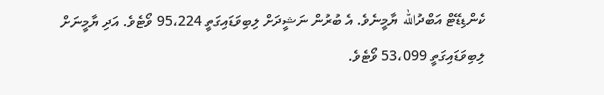ކެންޑިޑޭޓް އަބްދުالله ޔާމީނެވެ. އެ ބުރުން ނަޝީދަށް ލިބިވަޑައިގަތީ 95،224 ވޯޓެވެ. އަދި ޔާމީނަށް ލިބިވަޑައިގަތީ 53،099 ވޯޓެވެ.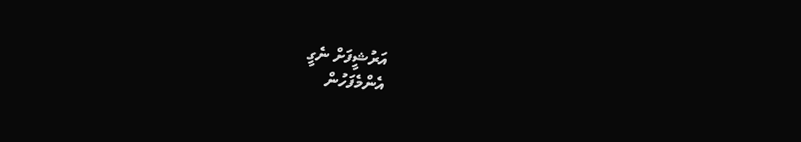އަރުޝީފަށް ނެގީ
އެންމެފަހުން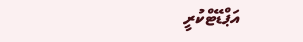އަޕްޑޭޓްކުރީ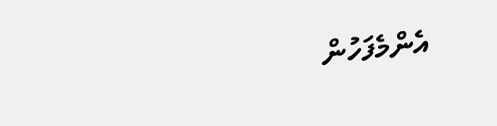އެންމެފަހުން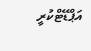އަޕްޑޭޓްކުރީ